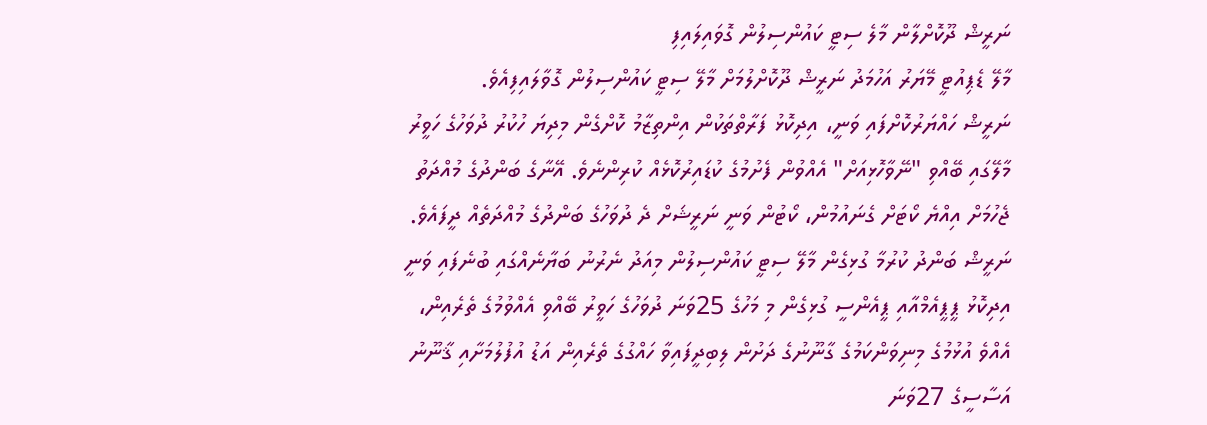ނަރީޝް ދޫކޮށްލާން މާލެ ސިޓީ ކައުންސިލުން ގޮވައިލައިފި
މާލޭ ޑެޕިއުޓީ މޭޔަރު އަހުމަދު ނަރީޝް ދޫކޮށްލުމަށް މާލޭ ސިޓީ ކައުންސިލުން ގޮވާލައިފިއެވެ.
ނަރީޝް ހައްޔަރުކޮށްފައި ވަނީ، އިދިކޮޅު ފަރާތްތަކުން އިންތިޒާމު ކޮށްގެން މިދިޔަ ހުކުރު ދުވަހުގެ ހަވީރު މާލޭގައި ބޭއްވި "ނޭވާހޮޅިއަށް" އެއްވުން ފެށުމުގެ ކުޑައިރުކޮޅެއް ކުރިންނެވެ. އޭނާގެ ބަންދުގެ މުއްދަތު ޖެހުމަށް އިއްޔެ ކޯޓަށް ގެނައުމުން، ކޯޓުން ވަނީ ނަރީޝަށް ދެ ދުވަހުގެ ބަންދުގެ މުއްދަތެއް ދީފައެވެ.
ނަރީޝް ބަންދު ކުރުމާ ގުޅިގެން މާލޭ ސިޓީ ކައުންސިލުން މިއަދު ނެރުނު ބަޔާނެއްގައި ބުނެފައި ވަނީ އިދިކޮޅު ޕީޕީއެމްއާއި ޕީއެންސީ ގުޅިގެން މި މަހުގެ 25ވަނަ ދުވަހުގެ ހަވީރު ބޭއްވި އެއްވުމުގެ ތެރެއިން، އެއްވެ އުޅުމުގެ މިނިވަންކަމުގެ ގާނޫނުގެ ދަށުން ލިބިދީފައިވާ ހައްގުގެ ތެރެއިން އަޑު އުފުލުމަށާއި ޤާނޫނު އަސާސީގެ 27ވަނަ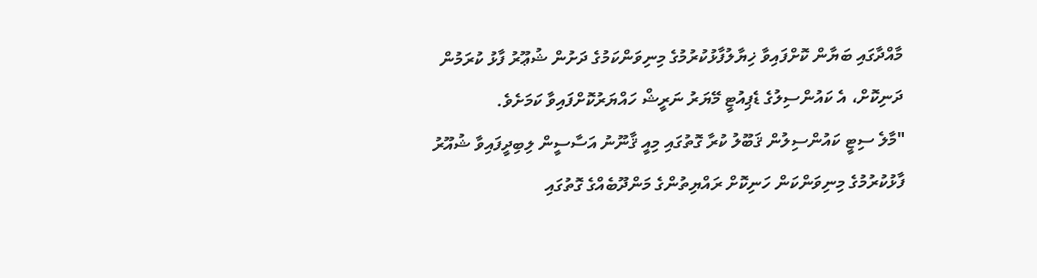މާއްދާގައި ބަޔާން ކޮށްފައިވާ ޚިޔާލުފާޅުކުރުމުގެ މިނިވަންކަމުގެ ދަށުން ޝުޢޫރު ފާޅު ކުރަމުން ދަނިކޮށް، އެ ކައުންސިލުގެ ޑެޕިއުޓީ މޭޔަރު ނަރީޝް ހައްޔަރުކޮށްފައިވާ ކަމަށެވެ.
"މާލެ ސިޓީ ކައުންސިލުން ޤަބޫލު ކުރާ ގޮތުގައި މިއީ ޤާނޫނު އަސާސީން ލިބިދީފައިވާ ޝުއޫރު ފާޅުކުރުމުގެ މިނިވަންކަން ހަނިކޮށް ރައްޔިތުންގެ މަންދޫބެއްގެ ގޮތުގައި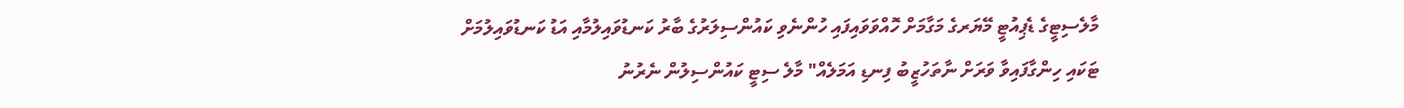މާލެސިޓީގެ ޑެޕިއުޓީ މޭޔަރގެ މަގާމަށް ހޮއްވަވައިފައި ހުންނެވި ކައުންސިލަރުގެ ބާރު ކަނޑުވައިލުމާއި އަޑު ކަނޑުވައިލުމަށް ޓަކައި ހިންގާފައިވާ ވަރަށް ނާތަހުޒީބު ފިނޑި އަމަލެއް" މާލެ ސިޓީ ކައުންސިލުން ނެރުނު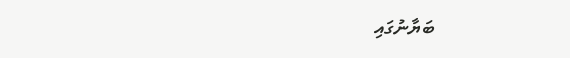ބަޔާނުގައި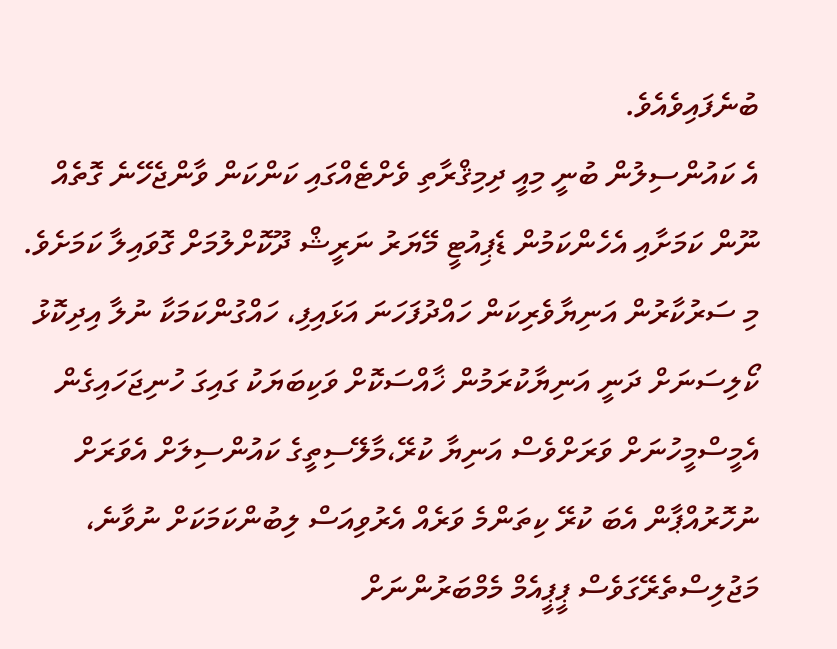ބުނެފައިވެއެވެ.
އެ ކައުންސިލުން ބުނީ މިއީ ދިމިޤްރާތި ވެށްޓެއްގައި ކަންކަން ވާންޖެހޭނެ ގޮތެއް ނޫން ކަމަށާއި އެހެންކަމުން ޑެޕިއުޓީ މޭޔަރު ނަރީޝް ދޫކޮށްލުމަށް ގޮވައިލާ ކަމަށެވެ.
މި ސަރުކާރުން އަނިޔާވެރިކަން ހައްދުފަހަނަ އަޅައިފި، ހައްގުންކަމަކާ ނުލާ އިދިކޮޅު ކޯލިސަނަށް ދަނީ އަނިޔާކުރަމުން ޚާއްސަކޮށް ވަކިބަޔަކު ގައިގަ ހުނިޖަހައިގެން އެމީސްމީހުނަށް ވަރަށްވެސް އަނިޔާ ކުރޭ،މާލޭސިތީގެ ކައުންސިލަށް އެވަރަށް ނުހޮރުއްޕާން އެބަ ކުރޭ ކިތަންމެ ވަރެއް އެރުވިއަސް ލިބުންކަމަކަށް ނުވާނެ، މަޖުލިސްތެރޭގަވެސް ޕީޕީއެމް މެމްބަރުންނަށް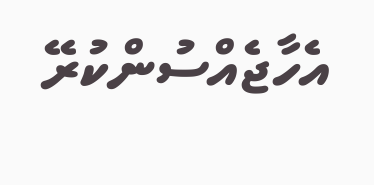އެހާޖެއްސުންކުރޭ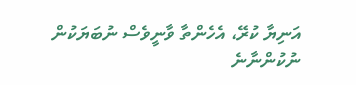އަނިޔާ ކުރޭ، އެހެންތާ ވާނީވެސް ނުބަޔަކުން ނުކުންނާނެ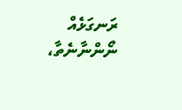ރަނގަޅެއް ނޯންނާނެތާ،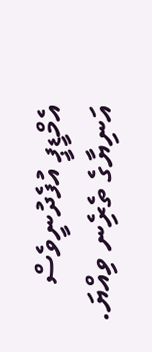އެމްޑީޕީ އުފެދުނީވެސް އަނިޔާގެ ތެރެިނ ވިއްޔަ.